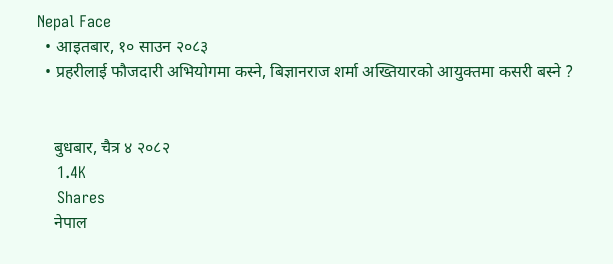Nepal Face
  • आइतबार, १० साउन २०८३
  • प्रहरीलाई फौजदारी अभियोगमा कस्ने, बिज्ञानराज शर्मा अख्तियारको आयुक्तमा कसरी बस्ने ?


    बुधबार, चैत्र ४ २०८२
    1.4K
    Shares
    नेपाल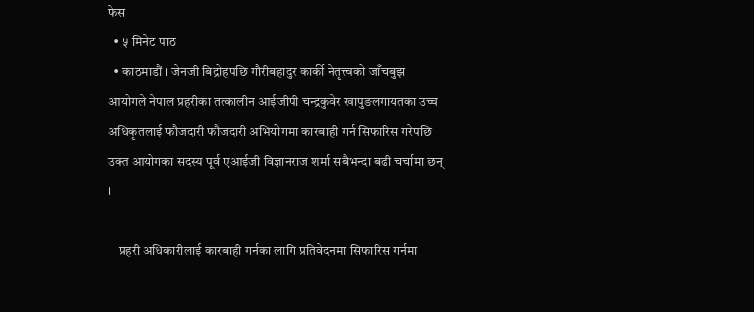फेस
  • ५ मिनेट पाठ
  • काठमाडौं । जेनजी बिद्रोहपछि गौरीबहादुर कार्की नेतृत्त्वको जाँचबुझ आयोगले नेपाल प्रहरीका तत्कालीन आईजीपी चन्द्रकुवेर खापुङलगायतका उच्च अधिकृतलाई फौजदारी फौजदारी अभियोगमा कारबाही गर्न सिफारिस गरेपछि उक्त आयोगका सदस्य पूर्व एआईजी विज्ञानराज शर्मा सबैभन्दा बढी चर्चामा छन् ।

    प्रहरी अधिकारीलाई कारबाही गर्नका लागि प्रतिवेदनमा सिफारिस गर्नमा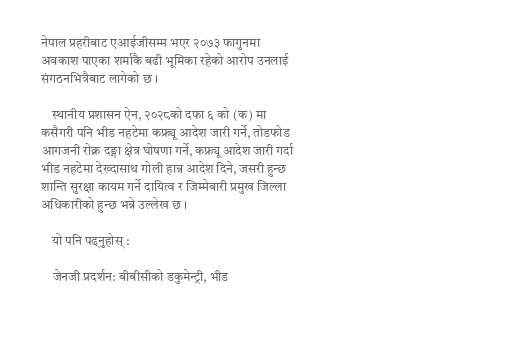नेपाल प्रहरीबाट एआईजीसम्म भएर २०७३ फागुनमा अवकाश पाएका शर्माकै बढी भूमिका रहेको आरोप उनलाई संगठनभित्रैबाट लागेको छ ।

    स्थानीय प्रशासन ऐन, २०२८को दफा ६ को (क) मा कसैगरी पनि भीड नहटेमा कफ्र्यू आदेश जारी गर्ने, तोडफोड आगजनी रोक्न दङ्गा क्षेत्र घोषणा गर्ने, कफ्र्यू आदेश जारी गर्दा भीड नहटेमा देख्दासाथ गोली हान्न आदेश दिने, जसरी हुन्छ शान्ति सुरक्षा कायम गर्ने दायित्व र जिम्मेबारी प्रमुख जिल्ला अधिकारीको हुन्छ भन्ने उल्लेख छ ।

    यो पनि पढ्नुहोस् :

    जेनजी प्रदर्शन: बीबीसीको डकुमेन्ट्री, भीड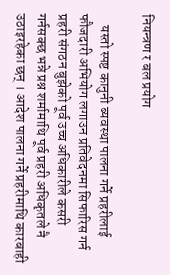नियन्त्रण र बल प्रयोग

    यस्तो स्पष्ट कानुनी ब्यवस्था पालना गर्ने प्रहरीलाई फौजदारी अभियोग लगाउन प्रतिवेदनमा सिफारिस गर्न प्रहरी संगठन बुझेको पूर्व उच्च अधिकारीले कसरी गर्नसक्छ भन्ने प्रश्न शर्मामाथि पूर्व प्रहरी अधिकृतले नै उठाइरहेका छन् । आदेश पालना गर्ने प्रहरीमाथि कारबाही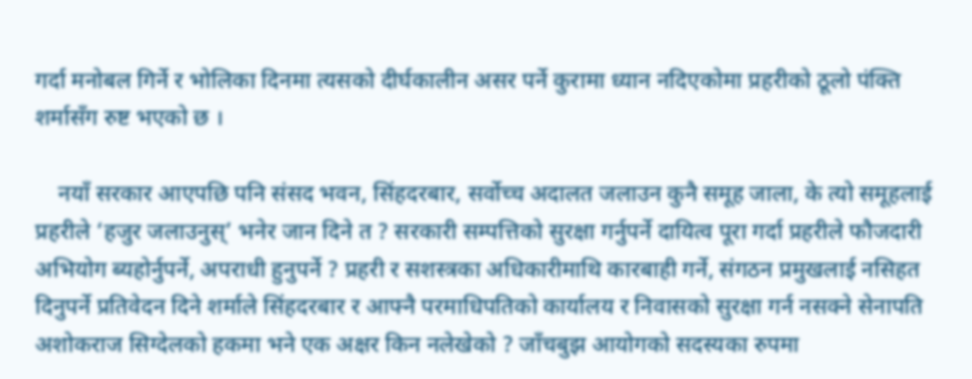गर्दा मनोबल गिर्ने र भोलिका दिनमा त्यसको दीर्घकालीन असर पर्ने कुरामा ध्यान नदिएकोमा प्रहरीको ठूलो पंक्ति शर्मासँग रुष्ट भएको छ ।

    नयाँ सरकार आएपछि पनि संसद भवन, सिंहदरबार, सर्वोच्च अदालत जलाउन कुनै समूह जाला, के त्यो समूहलाई प्रहरीले ‘हजुर जलाउनुस्’ भनेर जान दिने त ? सरकारी सम्पत्तिको सुरक्षा गर्नुपर्ने दायित्व पूरा गर्दा प्रहरीले फौजदारी अभियोग ब्यहोर्नुपर्ने, अपराधी हुनुपर्ने ? प्रहरी र सशस्त्रका अधिकारीमाथि कारबाही गर्ने, संगठन प्रमुखलाई नसिहत दिनुपर्ने प्रतिवेदन दिने शर्माले सिंहदरबार र आफ्नै परमाधिपतिको कार्यालय र निवासको सुरक्षा गर्न नसक्ने सेनापति अशोकराज सिग्देलको हकमा भने एक अक्षर किन नलेखेको ? जाँचबुझ आयोगको सदस्यका रुपमा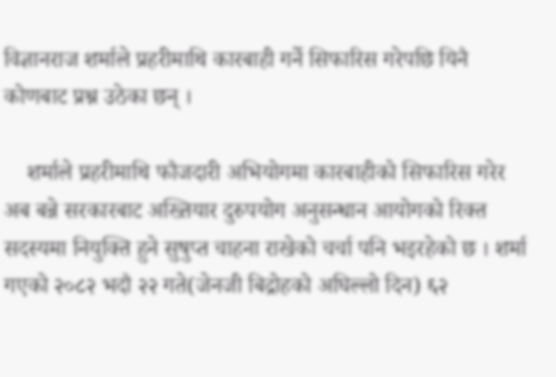विज्ञानराज शर्माले प्रहरीमाथि कारबाही गर्ने सिफारिस गरेपछि यिनै कोणबाट प्रश्न उठेका छन् ।

    शर्माले प्रहरीमाथि फौजदारी अभियोगमा कारबाहीको सिफारिस गरेर अब बन्ने सरकारबाट अख्तियार दुरुपयोग अनुसन्धान आयोगको रिक्त सदस्यमा नियुक्ति हुने सुषुप्त चाहना राखेको चर्चा पनि भइरहेको छ । शर्मा गएको २०८२ भदौ २२ गते(जेनजी बिद्रोहको अघिल्लो दिन) ६२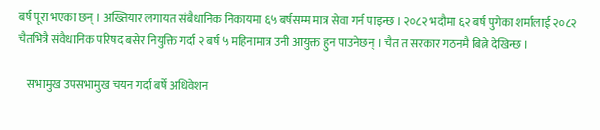बर्ष पूरा भएका छन् । अख्तियार लगायत संबैधानिक निकायमा ६५ बर्षसम्म मात्र सेवा गर्न पाइन्छ । २०८२ भदौमा ६२ बर्ष पुगेका शर्मालाई २०८२ चैतभित्रै संवैधानिक परिषद बसेर नियुक्ति गर्दा २ बर्ष ५ महिनामात्र उनी आयुक्त हुन पाउनेछन् । चैत त सरकार गठनमै बित्ने देखिन्छ ।

    सभामुख उपसभामुख चयन गर्दा बर्षे अधिवेशन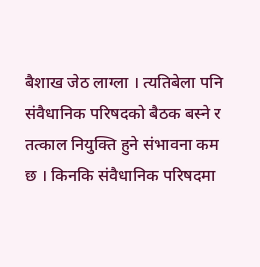बैशाख जेठ लाग्ला । त्यतिबेला पनि संवैधानिक परिषदको बैठक बस्ने र तत्काल नियुक्ति हुने संभावना कम छ । किनकि संवैधानिक परिषदमा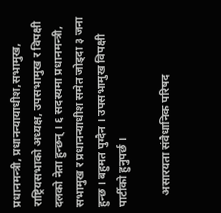प्रधानमन्त्री, प्रधानन्यायाधीश,सभामुख, राष्ट्रियसभाको अध्यक्ष, उपसभामुख र विपक्षी दलको नेता हुन्छन् । ६ सदस्यमा प्रधानमन्त्री, सभामुख र प्रधानन्याधीश समेत जोड्दा ३ जना हुन्छ । बहुमत पुग्दैन । उपसभामुख विपक्षी पार्टीको हुनुपर्छ ।

    असारयता संवैधानिक परिषद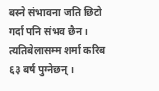बस्ने संभावना जति छिटो गर्दा पनि संभव छैन । त्यतिबेलासम्म शर्मा करिब ६३ बर्ष पुग्नेछन् ।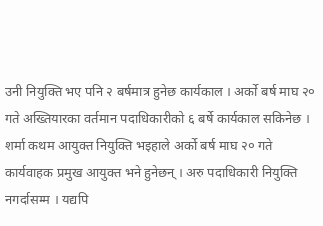उनी नियुक्ति भए पनि २ बर्षमात्र हुनेछ कार्यकाल । अर्को बर्ष माघ २० गते अख्तियारका वर्तमान पदाधिकारीको ६ बर्षे कार्यकाल सकिनेछ । शर्मा कथम आयुक्त नियुक्ति भइहाले अर्को बर्ष माघ २० गते कार्यवाहक प्रमुख आयुक्त भने हुनेछन् । अरु पदाधिकारी नियुक्ति नगर्दासम्म । यद्यपि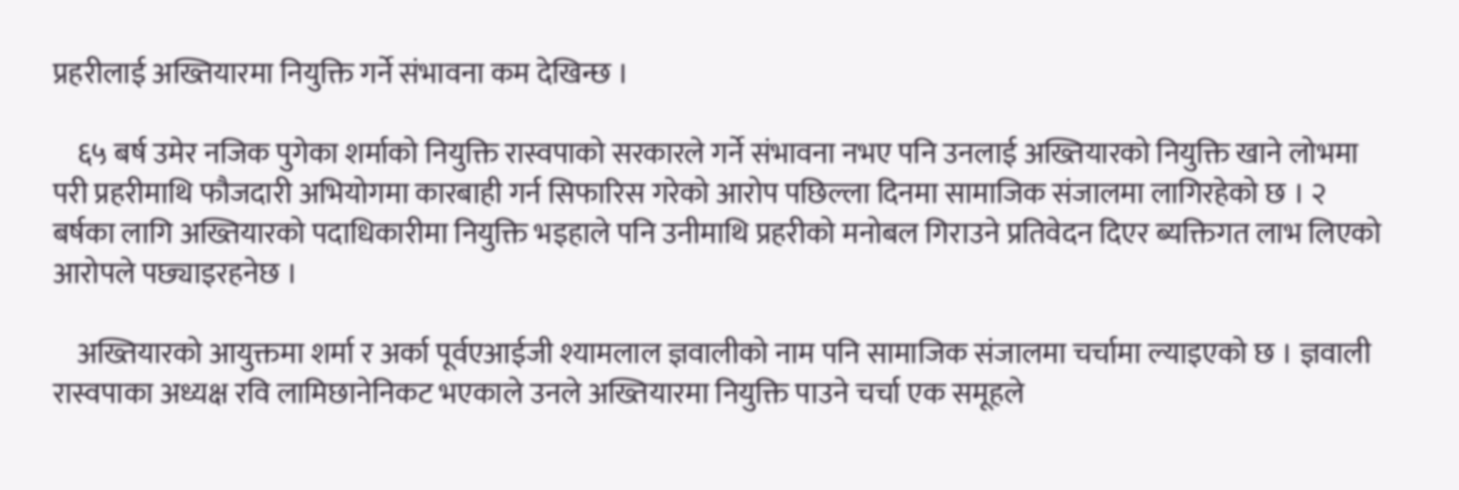प्रहरीलाई अख्तियारमा नियुक्ति गर्ने संभावना कम देखिन्छ ।

    ६५ बर्ष उमेर नजिक पुगेका शर्माको नियुक्ति रास्वपाको सरकारले गर्ने संभावना नभए पनि उनलाई अख्तियारको नियुक्ति खाने लोभमा परी प्रहरीमाथि फौजदारी अभियोगमा कारबाही गर्न सिफारिस गरेको आरोप पछिल्ला दिनमा सामाजिक संजालमा लागिरहेको छ । २ बर्षका लागि अख्तियारको पदाधिकारीमा नियुक्ति भइहाले पनि उनीमाथि प्रहरीको मनोबल गिराउने प्रतिवेदन दिएर ब्यक्तिगत लाभ लिएको आरोपले पछ्याइरहनेछ ।

    अख्तियारको आयुक्तमा शर्मा र अर्का पूर्वएआईजी श्यामलाल ज्ञवालीको नाम पनि सामाजिक संजालमा चर्चामा ल्याइएको छ । ज्ञवाली रास्वपाका अध्यक्ष रवि लामिछानेनिकट भएकाले उनले अख्तियारमा नियुक्ति पाउने चर्चा एक समूहले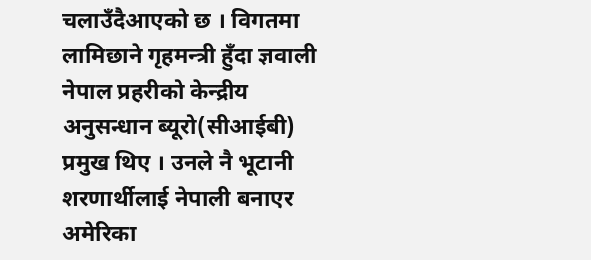चलाउँदैआएको छ । विगतमा लामिछाने गृहमन्त्री हुँदा ज्ञवाली नेपाल प्रहरीको केन्द्रीय अनुसन्धान ब्यूरो(सीआईबी) प्रमुख थिए । उनले नै भूटानी शरणार्थीलाई नेपाली बनाएर अमेरिका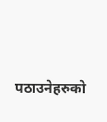पठाउनेहरुको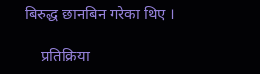बिरुद्ध छानबिन गरेका थिए ।

    प्रतिक्रिया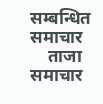सम्बन्धित समाचार
    ताजा समाचार